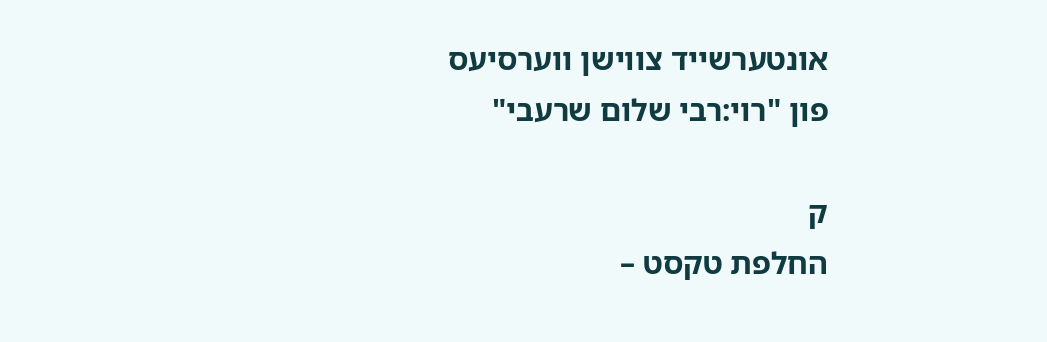אונטערשייד צווישן ווערסיעס פון "רוי:רבי שלום שרעבי"

ק
החלפת טקסט –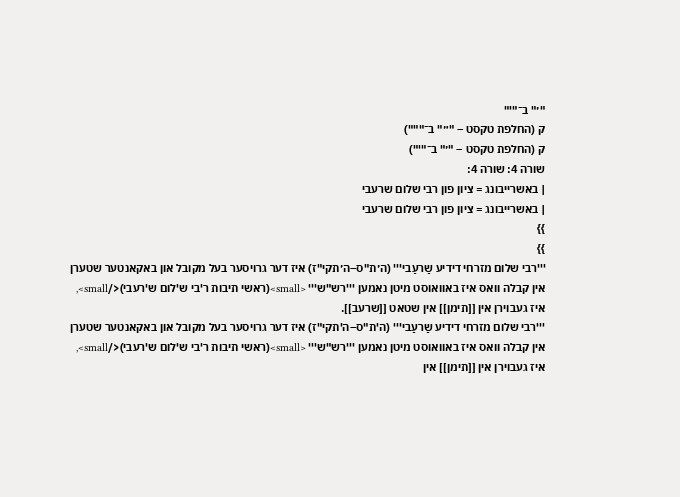"׳" ב־"'"
ק (החלפת טקסט – "״" ב־""")
ק (החלפת טקסט – "׳" ב־"'")
שורה 4: שורה 4:
| באשרייבונג = ציון פון רבי שלום שרעבי
| באשרייבונג = ציון פון רבי שלום שרעבי
}}
}}
'''רבי שלום מזרחי דידיע שַרעַבי''' (ה׳ת"ס–ה׳תקי"ז) איז דער גרויסער בעל מקובל און באקאנטער שטערן אין קבלה וואס איז באוואוסט מיטן נאמען '''רש"ש''' <small>(ראשי תיבות ר'בי ש'לום ש'רעבי)</small>, איז געבוירן אין [[תימן]] אין שטאט [[שרעב]].
'''רבי שלום מזרחי דידיע שַרעַבי''' (ה'ת"ס–ה'תקי"ז) איז דער גרויסער בעל מקובל און באקאנטער שטערן אין קבלה וואס איז באוואוסט מיטן נאמען '''רש"ש''' <small>(ראשי תיבות ר'בי ש'לום ש'רעבי)</small>, איז געבוירן אין [[תימן]] אין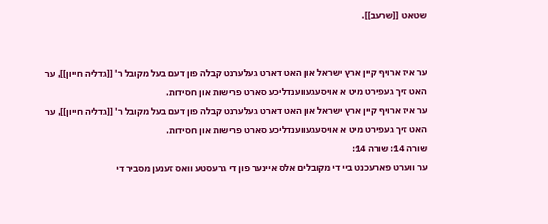שטאט [[שרעב]].


ער איז ארויף קיין ארץ ישראל און האט דארט געלערנט קבלה פון דעם בעל מקובל ר' [[גדליה חייון]], ער האט זיך געפירט מיט א אויסעגעווענדליכע סארט פרישות און חסידות.
ער איז ארויף קיין ארץ ישראל און האט דארט געלערנט קבלה פון דעם בעל מקובל ר' [[גדליה חייון]], ער האט זיך געפירט מיט א אויסעגעווענדליכע סארט פרישות און חסידות.
שורה 14: שורה 14:
ער ווערט פארעכנט ביי די מקובלים אלס איינער פון די גרעסטע וואס זענען מסביר די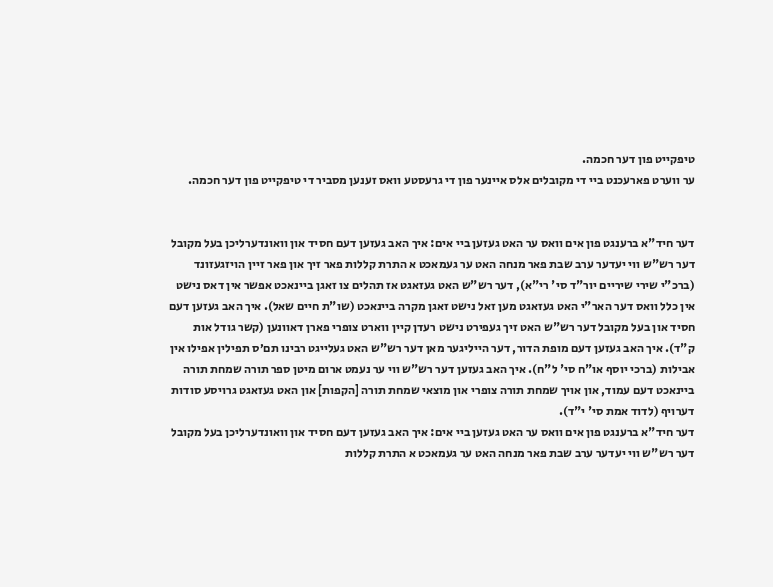טיפקייט פון דער חכמה.
ער ווערט פארעכנט ביי די מקובלים אלס איינער פון די גרעסטע וואס זענען מסביר די טיפקייט פון דער חכמה.


דער חיד"א ברענגט פון אים וואס ער האט געזען ביי אים: איך האב געזען דעם חסיד און וואונדערליכן בעל מקובל דער רש"ש ווי יעדער ערב שבת פאר מנחה האט ער געמאכט א התרת קללות פאר זיך און פאר זיין הויזגעזונד (ברכ"י שירי שיריים יור"ד סי' רי"א), דער רש"ש האט געזאגט אז תהלים צו זאגן ביינאכט אפשר אין דאס נישט אין כלל וואס דער האר"י האט געזאגט מען זאל נישט זאגן מקרה ביינאכט (שו"ת חיים שאל). איך האב געזען דעם חסיד און בעל מקובל דער רש"ש האט זיך געפירט נישט רעדן קיין ווארט צופרי פארן דאוונען (קשר גודל אות ק"ד). איך האב געזען דעם מופת הדור, דער הייליגער מאן דער רש"ש האט געלייגט רבינו תם׳ס תפילין אפילו אין אבילות (ברכי יוסף או"ח סי' ל"ח). איך האב געזען דער רש"ש ווי ער נעמט ארום מיטן ספר תורה שמחת תורה ביינאכט דעם עמוד, און אויך שמחת תורה צופרי און מוצאי שמחת תורה [הקפות] און האט געזאגט גרויסע סודות דערויף (לדוד אמת סי' י"ד).
דער חיד"א ברענגט פון אים וואס ער האט געזען ביי אים: איך האב געזען דעם חסיד און וואונדערליכן בעל מקובל דער רש"ש ווי יעדער ערב שבת פאר מנחה האט ער געמאכט א התרת קללות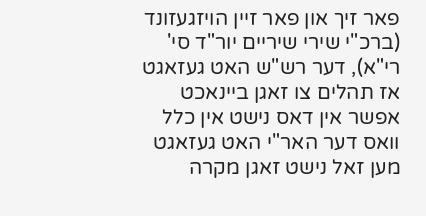פאר זיך און פאר זיין הויזגעזונד (ברכ"י שירי שיריים יור"ד סי' רי"א), דער רש"ש האט געזאגט אז תהלים צו זאגן ביינאכט אפשר אין דאס נישט אין כלל וואס דער האר"י האט געזאגט מען זאל נישט זאגן מקרה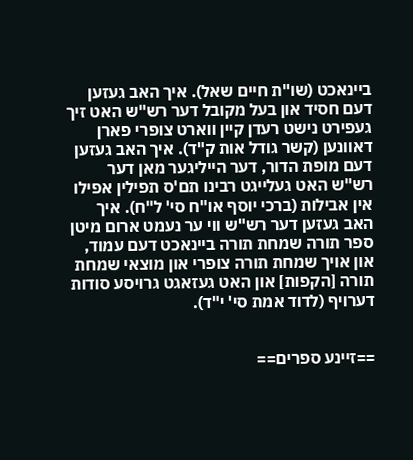ביינאכט (שו"ת חיים שאל). איך האב געזען דעם חסיד און בעל מקובל דער רש"ש האט זיך געפירט נישט רעדן קיין ווארט צופרי פארן דאוונען (קשר גודל אות ק"ד). איך האב געזען דעם מופת הדור, דער הייליגער מאן דער רש"ש האט געלייגט רבינו תם'ס תפילין אפילו אין אבילות (ברכי יוסף או"ח סי' ל"ח). איך האב געזען דער רש"ש ווי ער נעמט ארום מיטן ספר תורה שמחת תורה ביינאכט דעם עמוד, און אויך שמחת תורה צופרי און מוצאי שמחת תורה [הקפות] און האט געזאגט גרויסע סודות דערויף (לדוד אמת סי' י"ד).


==זיינע ספרים==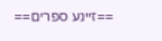==זיינע ספרים==